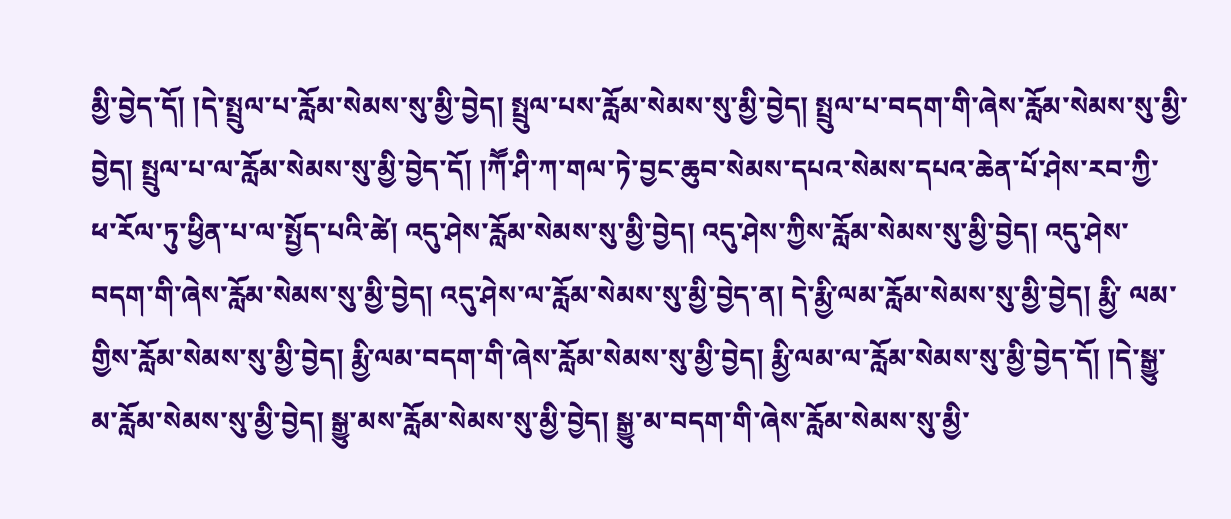མྱི་བྱེད་དོ། །དེ་སྤྲུལ་པ་རློམ་སེམས་སུ་མྱི་བྱེད། སྤྲུལ་པས་རློམ་སེམས་སུ་མྱི་བྱེད། སྤྲུལ་པ་བདག་གི་ཞེས་རློམ་སེམས་སུ་མྱི་བྱེད། སྤྲུལ་པ་ལ་རློམ་སེམས་སུ་མྱི་བྱེད་དོ། །ཀཽ་ཤི་ཀ་གལ་ཏེ་བྱང་ཆུབ་སེམས་དཔའ་སེམས་དཔའ་ཆེན་པོ་ཤེས་རབ་ཀྱི་ ཕ་རོལ་ཏུ་ཕྱིན་པ་ལ་སྤྱོད་པའི་ཚེ། འདུ་ཤེས་རློམ་སེམས་སུ་མྱི་བྱེད། འདུ་ཤེས་ཀྱིས་རློམ་སེམས་སུ་མྱི་བྱེད། འདུ་ཤེས་བདག་གི་ཞེས་རློམ་སེམས་སུ་མྱི་བྱེད། འདུ་ཤེས་ལ་རློམ་སེམས་སུ་མྱི་བྱེད་ན། དེ་རྨྱི་ལམ་རློམ་སེམས་སུ་མྱི་བྱེད། རྨྱི་ ལམ་གྱིས་རློམ་སེམས་སུ་མྱི་བྱེད། རྨྱི་ལམ་བདག་གི་ཞེས་རློམ་སེམས་སུ་མྱི་བྱེད། རྨྱི་ལམ་ལ་རློམ་སེམས་སུ་མྱི་བྱེད་དོ། །དེ་སྒྱུ་མ་རློམ་སེམས་སུ་མྱི་བྱེད། སྒྱུ་མས་རློམ་སེམས་སུ་མྱི་བྱེད། སྒྱུ་མ་བདག་གི་ཞེས་རློམ་སེམས་སུ་མྱི་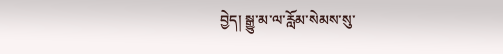བྱེད། སྒྱུ་མ་ལ་རློམ་སེམས་སུ་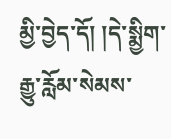མྱི་བྱེད་དོ། །དེ་སྨྱིག་རྒྱུ་རློམ་སེམས་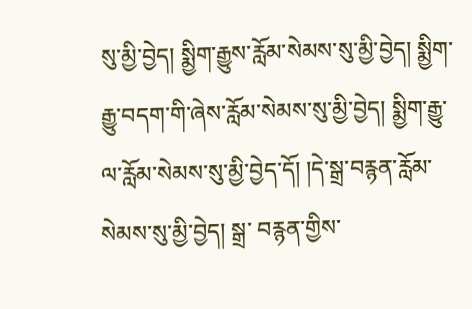སུ་མྱི་བྱེད། སྨྱིག་རྒྱུས་རློམ་སེམས་སུ་མྱི་བྱེད། སྨྱིག་རྒྱུ་བདག་གི་ཞེས་རློམ་སེམས་སུ་མྱི་བྱེད། སྨྱིག་རྒྱུ་ལ་རློམ་སེམས་སུ་མྱི་བྱེད་དོ། །དེ་སྒྲ་བརྙན་རློམ་སེམས་སུ་མྱི་བྱེད། སྒྲ་ བརྙན་གྱིས་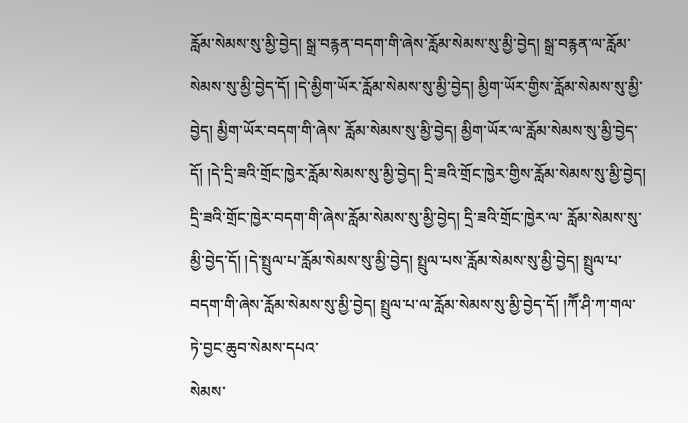རློམ་སེམས་སུ་མྱི་བྱེད། སྒྲ་བརྙན་བདག་གི་ཞེས་རློམ་སེམས་སུ་མྱི་བྱེད། སྒྲ་བརྙན་ལ་རློམ་སེམས་སུ་མྱི་བྱེད་དོ། །དེ་མྱིག་ཡོར་རློམ་སེམས་སུ་མྱི་བྱེད། མྱིག་ཡོར་གྱིས་རློམ་སེམས་སུ་མྱི་བྱེད། མྱིག་ཡོར་བདག་གི་ཞེས་ རློམ་སེམས་སུ་མྱི་བྱེད། མྱིག་ཡོར་ལ་རློམ་སེམས་སུ་མྱི་བྱེད་དོ། །དེ་དྲི་ཟའི་གྲོང་ཁྱེར་རློམ་སེམས་སུ་མྱི་བྱེད། དྲི་ཟའི་གྲོང་ཁྱེར་གྱིས་རློམ་སེམས་སུ་མྱི་བྱེད། དྲི་ཟའི་གྲོང་ཁྱེར་བདག་གི་ཞེས་རློམ་སེམས་སུ་མྱི་བྱེད། དྲི་ཟའི་གྲོང་ཁྱེར་ལ་ རློམ་སེམས་སུ་མྱི་བྱེད་དོ། །དེ་སྤྲུལ་པ་རློམ་སེམས་སུ་མྱི་བྱེད། སྤྲུལ་པས་རློམ་སེམས་སུ་མྱི་བྱེད། སྤྲུལ་པ་བདག་གི་ཞེས་རློམ་སེམས་སུ་མྱི་བྱེད། སྤྲུལ་པ་ལ་རློམ་སེམས་སུ་མྱི་བྱེད་དོ། །ཀཽ་ཤི་ཀ་གལ་ཏེ་བྱང་ཆུབ་སེམས་དཔའ་
སེམས་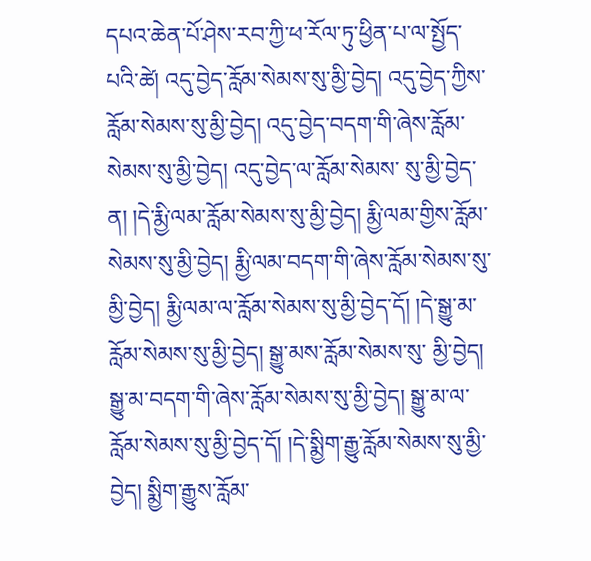དཔའ་ཆེན་པོ་ཤེས་རབ་ཀྱི་ཕ་རོལ་ཏུ་ཕྱིན་པ་ལ་སྤྱོད་པའི་ཚེ། འདུ་བྱེད་རློམ་སེམས་སུ་མྱི་བྱེད། འདུ་བྱེད་ཀྱིས་རློམ་སེམས་སུ་མྱི་བྱེད། འདུ་བྱེད་བདག་གི་ཞེས་རློམ་སེམས་སུ་མྱི་བྱེད། འདུ་བྱེད་ལ་རློམ་སེམས་ སུ་མྱི་བྱེད་ན། །དེ་རྨྱི་ལམ་རློམ་སེམས་སུ་མྱི་བྱེད། རྨྱི་ལམ་གྱིས་རློམ་སེམས་སུ་མྱི་བྱེད། རྨྱི་ལམ་བདག་གི་ཞེས་རློམ་སེམས་སུ་མྱི་བྱེད། རྨྱི་ལམ་ལ་རློམ་སེམས་སུ་མྱི་བྱེད་དོ། །དེ་སྒྱུ་མ་རློམ་སེམས་སུ་མྱི་བྱེད། སྒྱུ་མས་རློམ་སེམས་སུ་ མྱི་བྱེད། སྒྱུ་མ་བདག་གི་ཞེས་རློམ་སེམས་སུ་མྱི་བྱེད། སྒྱུ་མ་ལ་རློམ་སེམས་སུ་མྱི་བྱེད་དོ། །དེ་སྨྱིག་རྒྱུ་རློམ་སེམས་སུ་མྱི་བྱེད། སྨྱིག་རྒྱུས་རློམ་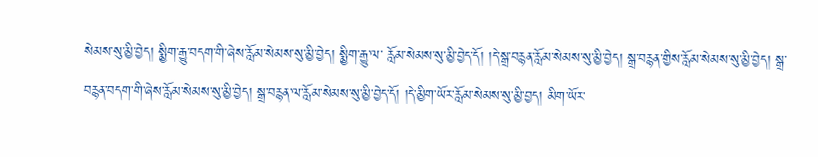སེམས་སུ་མྱི་བྱེད། སྨྱིག་རྒྱུ་བདག་གི་ཞེས་རློམ་སེམས་སུ་མྱི་བྱེད། སྨྱིག་རྒྱུ་ལ་ རློམ་སེམས་སུ་མྱི་བྱེད་དོ། །དེ་སྒྲ་བརྙན་རློམ་སེམས་སུ་མྱི་བྱེད། སྒྲ་བརྙན་གྱིས་རློམ་སེམས་སུ་མྱི་བྱེད། སྒྲ་བརྙན་བདག་གི་ཞེས་རློམ་སེམས་སུ་མྱི་བྱེད། སྒྲ་བརྙན་ལ་རློམ་སེམས་སུ་མྱི་བྱེད་དོ། །དེ་མྱིག་ཡོར་རློམ་སེམས་སུ་མྱི་བྱད། མིག་ཡོར་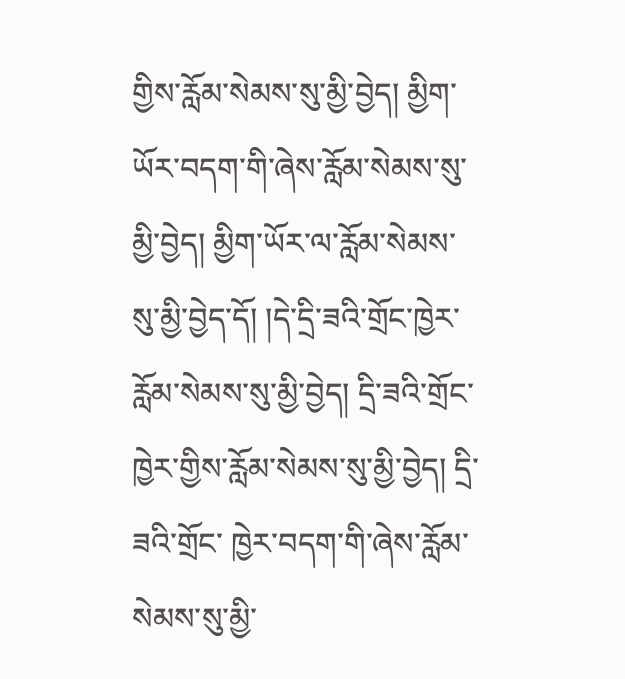གྱིས་རློམ་སེམས་སུ་མྱི་བྱེད། མྱིག་ཡོར་བདག་གི་ཞེས་རློམ་སེམས་སུ་མྱི་བྱེད། མྱིག་ཡོར་ལ་རློམ་སེམས་སུ་མྱི་བྱེད་དོ། །དེ་དྲི་ཟའི་གྲོང་ཁྱེར་རློམ་སེམས་སུ་མྱི་བྱེད། དྲི་ཟའི་གྲོང་ཁྱེར་གྱིས་རློམ་སེམས་སུ་མྱི་བྱེད། དྲི་ཟའི་གྲོང་ ཁྱེར་བདག་གི་ཞེས་རློམ་སེམས་སུ་མྱི་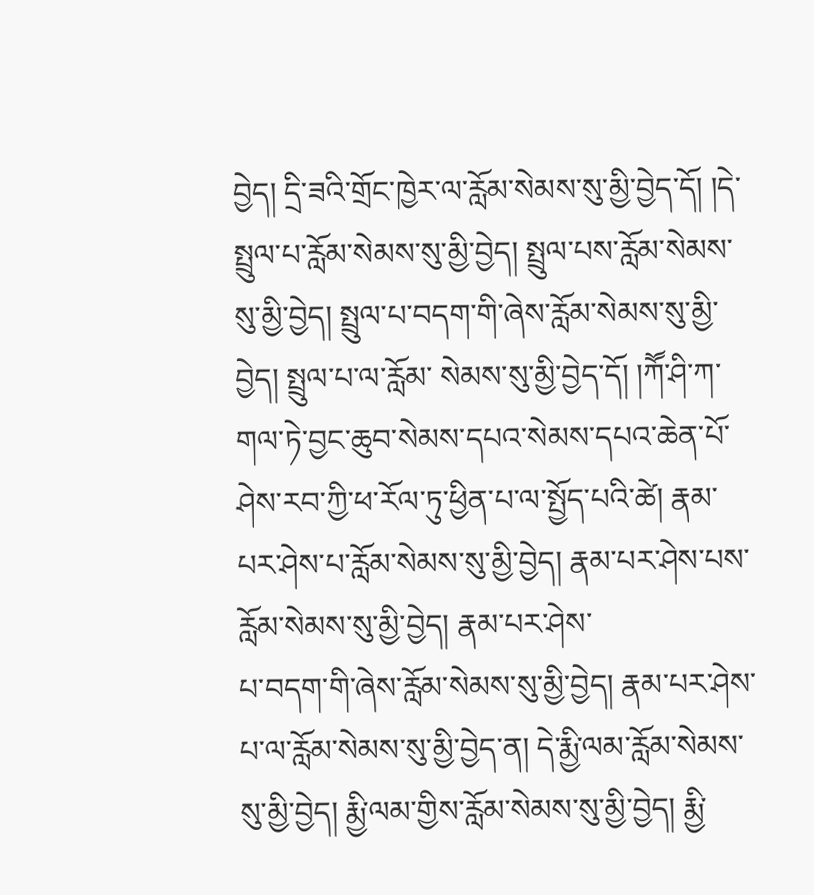བྱེད། དྲི་ཟའི་གྲོང་ཁྱེར་ལ་རློམ་སེམས་སུ་མྱི་བྱེད་དོ། །དེ་སྤྲུལ་པ་རློམ་སེམས་སུ་མྱི་བྱེད། སྤྲུལ་པས་རློམ་སེམས་སུ་མྱི་བྱེད། སྤྲུལ་པ་བདག་གི་ཞེས་རློམ་སེམས་སུ་མྱི་བྱེད། སྤྲུལ་པ་ལ་རློམ་ སེམས་སུ་མྱི་བྱེད་དོ། །ཀཽ་ཤི་ཀ་གལ་ཏེ་བྱང་ཆུབ་སེམས་དཔའ་སེམས་དཔའ་ཆེན་པོ་ཤེས་རབ་ཀྱི་ཕ་རོལ་ཏུ་ཕྱིན་པ་ལ་སྤྱོད་པའི་ཚེ། རྣམ་པར་ཤེས་པ་རློམ་སེམས་སུ་མྱི་བྱེད། རྣམ་པར་ཤེས་པས་རློམ་སེམས་སུ་མྱི་བྱེད། རྣམ་པར་ཤེས་
པ་བདག་གི་ཞེས་རློམ་སེམས་སུ་མྱི་བྱེད། རྣམ་པར་ཤེས་པ་ལ་རློམ་སེམས་སུ་མྱི་བྱེད་ན། དེ་རྨྱི་ལམ་རློམ་སེམས་སུ་མྱི་བྱེད། རྨྱི་ལམ་གྱིས་རློམ་སེམས་སུ་མྱི་བྱེད། རྨྱི་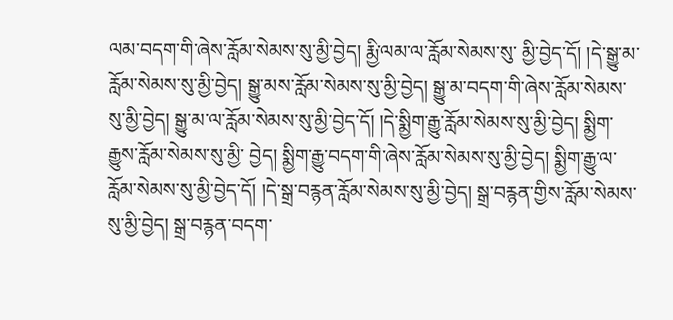ལམ་བདག་གི་ཞེས་རློམ་སེམས་སུ་མྱི་བྱེད། རྨྱི་ལམ་ལ་རློམ་སེམས་སུ་ མྱི་བྱེད་དོ། །དེ་སྒྱུ་མ་རློམ་སེམས་སུ་མྱི་བྱེད། སྒྱུ་མས་རློམ་སེམས་སུ་མྱི་བྱེད། སྒྱུ་མ་བདག་གི་ཞེས་རློམ་སེམས་སུ་མྱི་བྱེད། སྒྱུ་མ་ལ་རློམ་སེམས་སུ་མྱི་བྱེད་དོ། །དེ་སྨྱིག་རྒྱུ་རློམ་སེམས་སུ་མྱི་བྱེད། སྨྱིག་རྒྱུས་རློམ་སེམས་སུ་མྱི་ བྱེད། སྨྱིག་རྒྱུ་བདག་གི་ཞེས་རློམ་སེམས་སུ་མྱི་བྱེད། སྨྱིག་རྒྱུ་ལ་རློམ་སེམས་སུ་མྱི་བྱེད་དོ། །དེ་སྒྲ་བརྙན་རློམ་སེམས་སུ་མྱི་བྱེད། སྒྲ་བརྙན་གྱིས་རློམ་སེམས་སུ་མྱི་བྱེད། སྒྲ་བརྙན་བདག་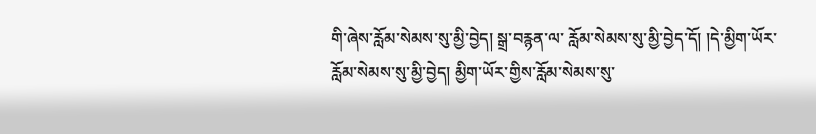གི་ཞེས་རློམ་སེམས་སུ་མྱི་བྱེད། སྒྲ་བརྙན་ལ་ རློམ་སེམས་སུ་མྱི་བྱེད་དོ། །དེ་མྱིག་ཡོར་རློམ་སེམས་སུ་མྱི་བྱེད། མྱིག་ཡོར་གྱིས་རློམ་སེམས་སུ་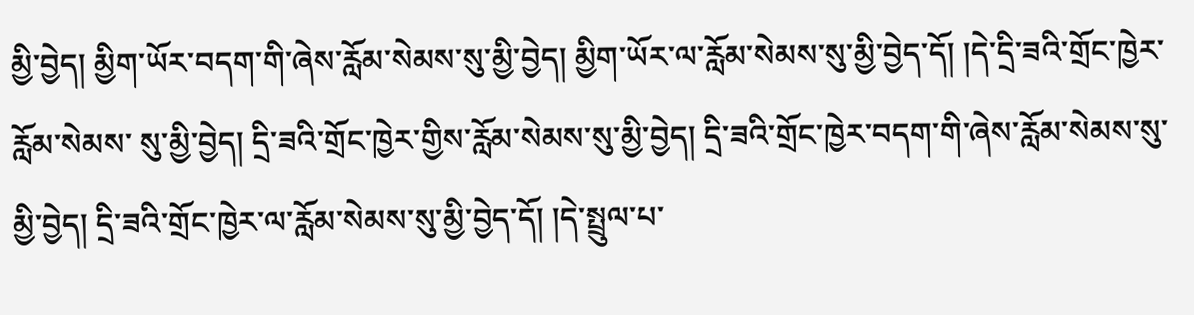མྱི་བྱེད། མྱིག་ཡོར་བདག་གི་ཞེས་རློམ་སེམས་སུ་མྱི་བྱེད། མྱིག་ཡོར་ལ་རློམ་སེམས་སུ་མྱི་བྱེད་དོ། །དེ་དྲི་ཟའི་གྲོང་ཁྱེར་རློམ་སེམས་ སུ་མྱི་བྱེད། དྲི་ཟའི་གྲོང་ཁྱེར་གྱིས་རློམ་སེམས་སུ་མྱི་བྱེད། དྲི་ཟའི་གྲོང་ཁྱེར་བདག་གི་ཞེས་རློམ་སེམས་སུ་མྱི་བྱེད། དྲི་ཟའི་གྲོང་ཁྱེར་ལ་རློམ་སེམས་སུ་མྱི་བྱེད་དོ། །དེ་སྤྲུལ་པ་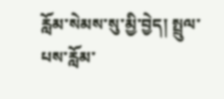རློམ་སེམས་སུ་མྱི་བྱེད། སྤྲུལ་པས་རློམ་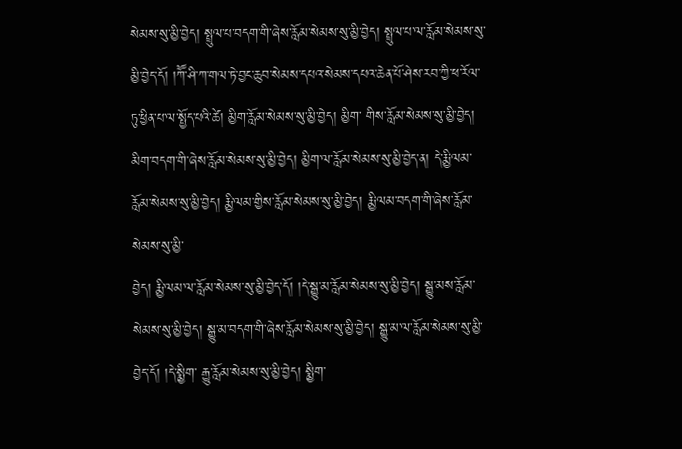སེམས་སུ་མྱི་བྱེད། སྤྲུལ་པ་བདག་གི་ཞེས་རློམ་སེམས་སུ་མྱི་བྱེད། སྤྲུལ་པ་ལ་རློམ་སེམས་སུ་མྱི་བྱེད་དོ། །ཀཽ་ཤི་ཀ་གལ་ཏེ་བྱང་ཆུབ་སེམས་དཔའ་སེམས་དཔའ་ཆེན་པོ་ཤེས་རབ་ཀྱི་ཕ་རོལ་ཏུ་ཕྱིན་པ་ལ་སྤྱོད་པའི་ཚེ། མྱིག་རློམ་སེམས་སུ་མྱི་བྱེད། མྱིག་ གིས་རློམ་སེམས་སུ་མྱི་བྱེད། མིག་བདག་གི་ཞེས་རློམ་སེམས་སུ་མྱི་བྱེད། མྱིག་ལ་རློམ་སེམས་སུ་མྱི་བྱེད་ན། དེ་རྨྱི་ལམ་རློམ་སེམས་སུ་མྱི་བྱེད། རྨྱི་ལམ་གྱིས་རློམ་སེམས་སུ་མྱི་བྱེད། རྨྱི་ལམ་བདག་གི་ཞེས་རློམ་སེམས་སུ་མྱི་
བྱེད། རྨྱི་ལམ་ལ་རློམ་སེམས་སུ་མྱི་བྱེད་དོ། །དེ་སྒྱུ་མ་རློམ་སེམས་སུ་མྱི་བྱེད། སྒྱུ་མས་རློམ་སེམས་སུ་མྱི་བྱེད། སྒྱུ་མ་བདག་གི་ཞེས་རློམ་སེམས་སུ་མྱི་བྱེད། སྒྱུ་མ་ལ་རློམ་སེམས་སུ་མྱི་བྱེད་དོ། །དེ་སྨྱིག་ རྒྱུ་རློམ་སེམས་སུ་མྱི་བྱེད། སྨྱིག་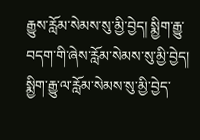རྒྱུས་རློམ་སེམས་སུ་མྱི་བྱེད། སྨྱིག་རྒྱུ་བདག་གི་ཞེས་རློམ་སེམས་སུ་མྱི་བྱེད། སྨྱིག་རྒྱུ་ལ་རློམ་སེམས་སུ་མྱི་བྱེད་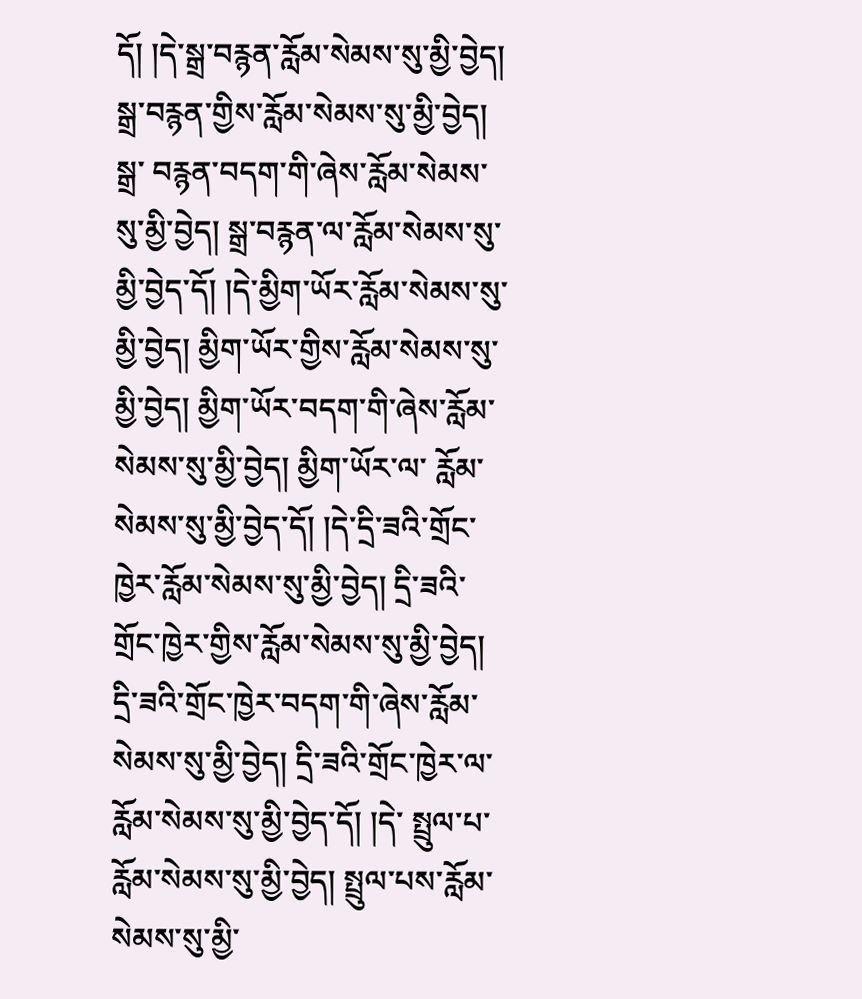དོ། །དེ་སྒྲ་བརྙན་རློམ་སེམས་སུ་མྱི་བྱེད། སྒྲ་བརྙན་གྱིས་རློམ་སེམས་སུ་མྱི་བྱེད། སྒྲ་ བརྙན་བདག་གི་ཞེས་རློམ་སེམས་སུ་མྱི་བྱེད། སྒྲ་བརྙན་ལ་རློམ་སེམས་སུ་མྱི་བྱེད་དོ། །དེ་མྱིག་ཡོར་རློམ་སེམས་སུ་མྱི་བྱེད། མྱིག་ཡོར་གྱིས་རློམ་སེམས་སུ་མྱི་བྱེད། མྱིག་ཡོར་བདག་གི་ཞེས་རློམ་སེམས་སུ་མྱི་བྱེད། མྱིག་ཡོར་ལ་ རློམ་སེམས་སུ་མྱི་བྱེད་དོ། །དེ་དྲི་ཟའི་གྲོང་ཁྱེར་རློམ་སེམས་སུ་མྱི་བྱེད། དྲི་ཟའི་གྲོང་ཁྱེར་གྱིས་རློམ་སེམས་སུ་མྱི་བྱེད། དྲི་ཟའི་གྲོང་ཁྱེར་བདག་གི་ཞེས་རློམ་སེམས་སུ་མྱི་བྱེད། དྲི་ཟའི་གྲོང་ཁྱེར་ལ་རློམ་སེམས་སུ་མྱི་བྱེད་དོ། །དེ་ སྤྲུལ་པ་རློམ་སེམས་སུ་མྱི་བྱེད། སྤྲུལ་པས་རློམ་སེམས་སུ་མྱི་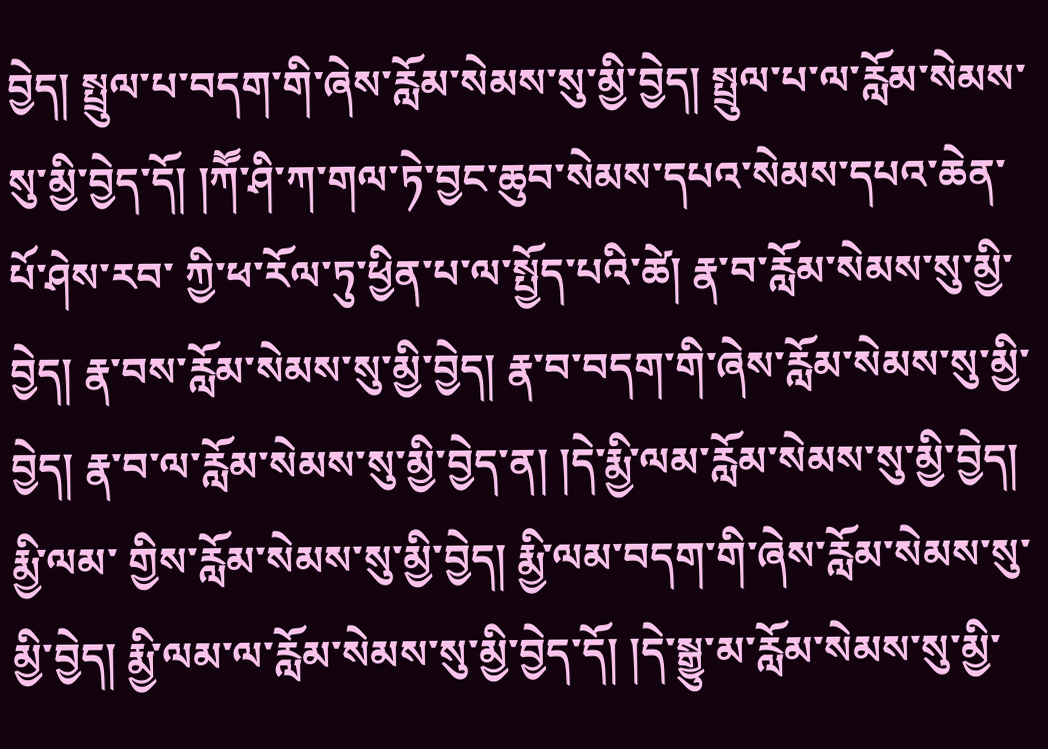བྱེད། སྤྲུལ་པ་བདག་གི་ཞེས་རློམ་སེམས་སུ་མྱི་བྱེད། སྤྲུལ་པ་ལ་རློམ་སེམས་སུ་མྱི་བྱེད་དོ། །ཀཽ་ཤི་ཀ་གལ་ཏེ་བྱང་ཆུབ་སེམས་དཔའ་སེམས་དཔའ་ཆེན་པོ་ཤེས་རབ་ ཀྱི་ཕ་རོལ་ཏུ་ཕྱིན་པ་ལ་སྤྱོད་པའི་ཚེ། རྣ་བ་རློམ་སེམས་སུ་མྱི་བྱེད། རྣ་བས་རློམ་སེམས་སུ་མྱི་བྱེད། རྣ་བ་བདག་གི་ཞེས་རློམ་སེམས་སུ་མྱི་བྱེད། རྣ་བ་ལ་རློམ་སེམས་སུ་མྱི་བྱེད་ན། །དེ་རྨྱི་ལམ་རློམ་སེམས་སུ་མྱི་བྱེད། རྨྱི་ལམ་ གྱིས་རློམ་སེམས་སུ་མྱི་བྱེད། རྨྱི་ལམ་བདག་གི་ཞེས་རློམ་སེམས་སུ་མྱི་བྱེད། རྨྱི་ལམ་ལ་རློམ་སེམས་སུ་མྱི་བྱེད་དོ། །དེ་སྒྱུ་མ་རློམ་སེམས་སུ་མྱི་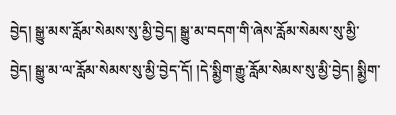བྱེད། སྒྱུ་མས་རློམ་སེམས་སུ་མྱི་བྱེད། སྒྱུ་མ་བདག་གི་ཞེས་རློམ་སེམས་སུ་མྱི་
བྱེད། སྒྱུ་མ་ལ་རློམ་སེམས་སུ་མྱི་བྱེད་དོ། །དེ་སྨྱིག་རྒྱུ་རློམ་སེམས་སུ་མྱི་བྱེད། སྨྱིག་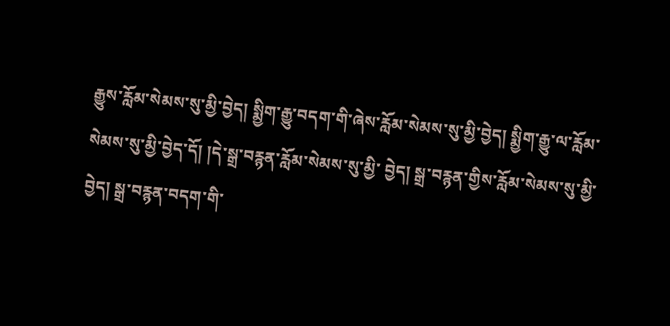རྒྱུས་རློམ་སེམས་སུ་མྱི་བྱེད། སྨྱིག་རྒྱུ་བདག་གི་ཞེས་རློམ་སེམས་སུ་མྱི་བྱེད། སྨྱིག་རྒྱུ་ལ་རློམ་སེམས་སུ་མྱི་བྱེད་དོ། །དེ་སྒྲ་བརྙན་རློམ་སེམས་སུ་མྱི་ བྱེད། སྒྲ་བརྙན་གྱིས་རློམ་སེམས་སུ་མྱི་བྱེད། སྒྲ་བརྙན་བདག་གི་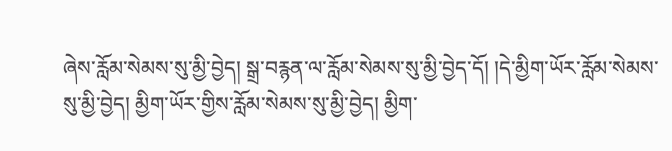ཞེས་རློམ་སེམས་སུ་མྱི་བྱེད། སྒྲ་བརྙན་ལ་རློམ་སེམས་སུ་མྱི་བྱེད་དོ། །དེ་མྱིག་ཡོར་རློམ་སེམས་སུ་མྱི་བྱེད། མྱིག་ཡོར་གྱིས་རློམ་སེམས་སུ་མྱི་བྱེད། མྱིག་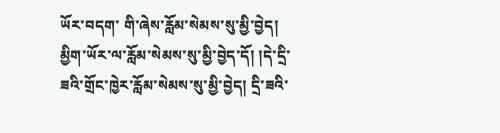ཡོར་བདག་ གི་ཞེས་རློམ་སེམས་སུ་མྱི་བྱེད། མྱིག་ཡོར་ལ་རློམ་སེམས་སུ་མྱི་བྱེད་དོ། །དེ་དྲི་ཟའི་གྲོང་ཁྱེར་རློམ་སེམས་སུ་མྱི་བྱེད། དྲི་ཟའི་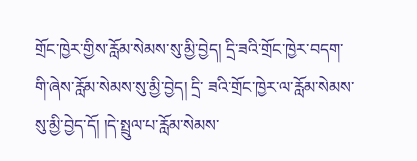གྲོང་ཁྱེར་གྱིས་རློམ་སེམས་སུ་མྱི་བྱེད། དྲི་ཟའི་གྲོང་ཁྱེར་བདག་གི་ཞེས་རློམ་སེམས་སུ་མྱི་བྱེད། དྲི་ ཟའི་གྲོང་ཁྱེར་ལ་རློམ་སེམས་སུ་མྱི་བྱེད་དོ། །དེ་སྤྲུལ་པ་རློམ་སེམས་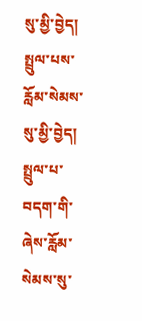སུ་མྱི་བྱེད། སྤྲུལ་པས་རློམ་སེམས་སུ་མྱི་བྱེད། སྤྲུལ་པ་བདག་གི་ཞེས་རློམ་སེམས་སུ་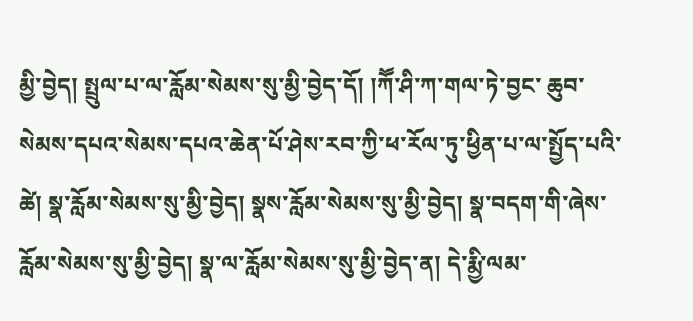མྱི་བྱེད། སྤྲུལ་པ་ལ་རློམ་སེམས་སུ་མྱི་བྱེད་དོ། །ཀཽ་ཤི་ཀ་གལ་ཏེ་བྱང་ ཆུབ་སེམས་དཔའ་སེམས་དཔའ་ཆེན་པོ་ཤེས་རབ་ཀྱི་ཕ་རོལ་ཏུ་ཕྱིན་པ་ལ་སྤྱོད་པའི་ཚེ། སྣ་རློམ་སེམས་སུ་མྱི་བྱེད། སྣས་རློམ་སེམས་སུ་མྱི་བྱེད། སྣ་བདག་གི་ཞེས་རློམ་སེམས་སུ་མྱི་བྱེད། སྣ་ལ་རློམ་སེམས་སུ་མྱི་བྱེད་ན། དེ་རྨྱི་ལམ་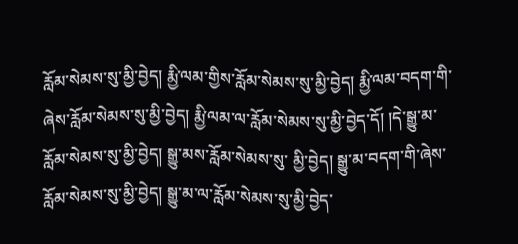རློམ་སེམས་སུ་མྱི་བྱེད། རྨྱི་ལམ་གྱིས་རློམ་སེམས་སུ་མྱི་བྱེད། རྨྱི་ལམ་བདག་གི་ཞེས་རློམ་སེམས་སུ་མྱི་བྱེད། རྨྱི་ལམ་ལ་རློམ་སེམས་སུ་མྱི་བྱེད་དོ། །དེ་སྒྱུ་མ་རློམ་སེམས་སུ་མྱི་བྱེད། སྒྱུ་མས་རློམ་སེམས་སུ་ མྱི་བྱེད། སྒྱུ་མ་བདག་གི་ཞེས་རློམ་སེམས་སུ་མྱི་བྱེད། སྒྱུ་མ་ལ་རློམ་སེམས་སུ་མྱི་བྱེད་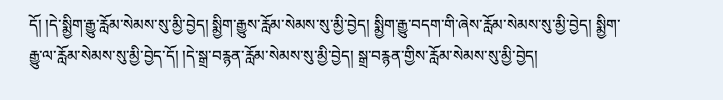དོ། །དེ་སྨྱིག་རྒྱུ་རློམ་སེམས་སུ་མྱི་བྱེད། སྨྱིག་རྒྱུས་རློམ་སེམས་སུ་མྱི་བྱེད། སྨྱིག་རྒྱུ་བདག་གི་ཞེས་རློམ་སེམས་སུ་མྱི་བྱེད། སྨྱིག་
རྒྱུ་ལ་རློམ་སེམས་སུ་མྱི་བྱེད་དོ། །དེ་སྒྲ་བརྙན་རློམ་སེམས་སུ་མྱི་བྱེད། སྒྲ་བརྙན་གྱིས་རློམ་སེམས་སུ་མྱི་བྱེད།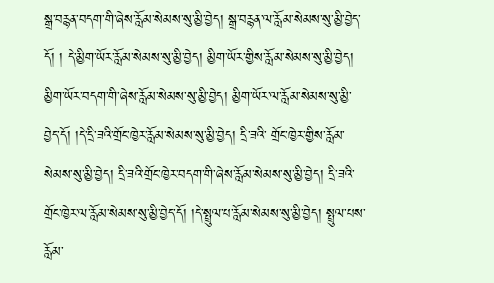སྒྲ་བརྙན་བདག་གི་ཞེས་རློམ་སེམས་སུ་མྱི་བྱེད། སྒྲ་བརྙན་ལ་རློམ་སེམས་སུ་མྱི་བྱེད་དོ། ། དེ་མྱིག་ཡོར་རློམ་སེམས་སུ་མྱི་བྱེད། མྱིག་ཡོར་གྱིས་རློམ་སེམས་སུ་མྱི་བྱེད། མྱིག་ཡོར་བདག་གི་ཞེས་རློམ་སེམས་སུ་མྱི་བྱེད། མྱིག་ཡོར་ལ་རློམ་སེམས་སུ་མྱི་བྱེད་དོ། །དེ་དྲི་ཟའི་གྲོང་ཁྱེར་རློམ་སེམས་སུ་མྱི་བྱེད། དྲི་ཟའི་ གྲོང་ཁྱེར་གྱིས་རློམ་སེམས་སུ་མྱི་བྱེད། དྲི་ཟའི་གྲོང་ཁྱེར་བདག་གི་ཞེས་རློམ་སེམས་སུ་མྱི་བྱེད། དྲི་ཟའི་གྲོང་ཁྱེར་ལ་རློམ་སེམས་སུ་མྱི་བྱེད་དོ། །དེ་སྤྲུལ་པ་རློམ་སེམས་སུ་མྱི་བྱེད། སྤྲུལ་པས་རློམ་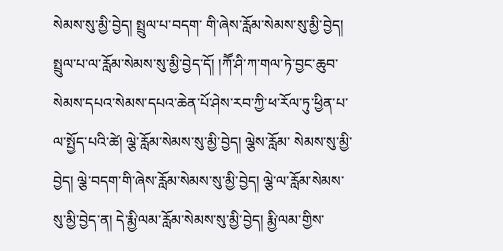སེམས་སུ་མྱི་བྱེད། སྤྲུལ་པ་བདག་ གི་ཞེས་རློམ་སེམས་སུ་མྱི་བྱེད། སྤྲུལ་པ་ལ་རློམ་སེམས་སུ་མྱི་བྱེད་དོ། །ཀཽ་ཤི་ཀ་གལ་ཏེ་བྱང་ཆུབ་སེམས་དཔའ་སེམས་དཔའ་ཆེན་པོ་ཤེས་རབ་ཀྱི་ཕ་རོལ་ཏུ་ཕྱིན་པ་ལ་སྤྱོད་པའི་ཚེ། ལྕེ་རློམ་སེམས་སུ་མྱི་བྱེད། ལྕེས་རློམ་ སེམས་སུ་མྱི་བྱེད། ལྕེ་བདག་གི་ཞེས་རློམ་སེམས་སུ་མྱི་བྱེད། ལྕེ་ལ་རློམ་སེམས་སུ་མྱི་བྱེད་ན། དེ་རྨྱི་ལམ་རློམ་སེམས་སུ་མྱི་བྱེད། རྨྱི་ལམ་གྱིས་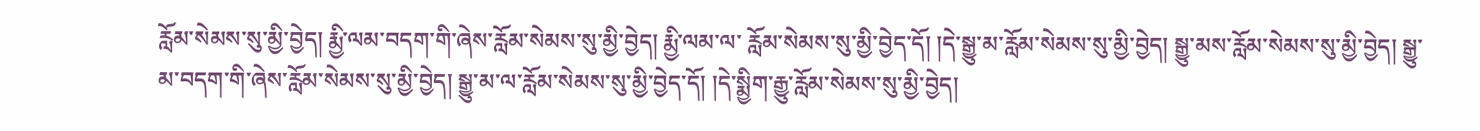རློམ་སེམས་སུ་མྱི་བྱེད། རྨྱི་ལམ་བདག་གི་ཞེས་རློམ་སེམས་སུ་མྱི་བྱེད། རྨྱི་ལམ་ལ་ རློམ་སེམས་སུ་མྱི་བྱེད་དོ། །དེ་སྒྱུ་མ་རློམ་སེམས་སུ་མྱི་བྱེད། སྒྱུ་མས་རློམ་སེམས་སུ་མྱི་བྱེད། སྒྱུ་མ་བདག་གི་ཞེས་རློམ་སེམས་སུ་མྱི་བྱེད། སྒྱུ་མ་ལ་རློམ་སེམས་སུ་མྱི་བྱེད་དོ། །དེ་སྨྱིག་རྒྱུ་རློམ་སེམས་སུ་མྱི་བྱེད།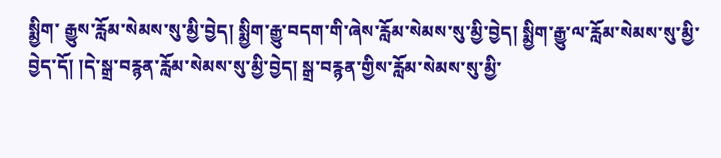སྨྱིག་ རྒྱུས་རློམ་སེམས་སུ་མྱི་བྱེད། སྨྱིག་རྒྱུ་བདག་གི་ཞེས་རློམ་སེམས་སུ་མྱི་བྱེད། སྨྱིག་རྒྱུ་ལ་རློམ་སེམས་སུ་མྱི་བྱེད་དོ། །དེ་སྒྲ་བརྙན་རློམ་སེམས་སུ་མྱི་བྱེད། སྒྲ་བརྙན་གྱིས་རློམ་སེམས་སུ་མྱི་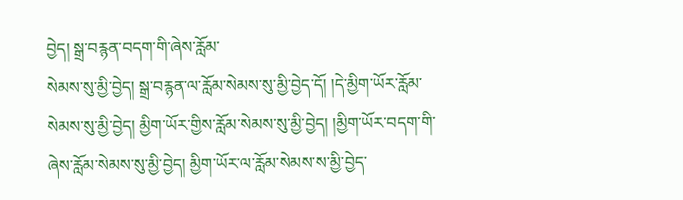བྱེད། སྒྲ་བརྙན་བདག་གི་ཞེས་རློམ་
སེམས་སུ་མྱི་བྱེད། སྒྲ་བརྙན་ལ་རློམ་སེམས་སུ་མྱི་བྱེད་དོ། །དེ་མྱིག་ཡོར་རློམ་སེམས་སུ་མྱི་བྱེད། མྱིག་ཡོར་གྱིས་རློམ་སེམས་སུ་མྱི་བྱེད། །མྱིག་ཡོར་བདག་གི་ཞེས་རློམ་སེམས་སུ་མྱི་བྱེད། མྱིག་ཡོར་ལ་རློམ་སེམས་ས་མྱི་བྱེད་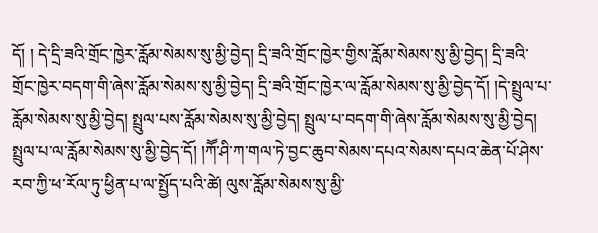དོ། ། དེ་དྲི་ཟའི་གྲོང་ཁྱེར་རློམ་སེམས་སུ་མྱི་བྱེད། དྲི་ཟའི་གྲོང་ཁྱེར་གྱིས་རློམ་སེམས་སུ་མྱི་བྱེད། དྲི་ཟའི་གྲོང་ཁྱེར་བདག་གི་ཞེས་རློམ་སེམས་སུ་མྱི་བྱེད། དྲི་ཟའི་གྲོང་ཁྱེར་ལ་རློམ་སེམས་སུ་མྱི་བྱེད་དོ། །དེ་སྤྲུལ་པ་རློམ་སེམས་སུ་མྱི་བྱེད། སྤྲུལ་པས་རློམ་སེམས་སུ་མྱི་བྱེད། སྤྲུལ་པ་བདག་གི་ཞེས་རློམ་སེམས་སུ་མྱི་བྱེད། སྤྲུལ་པ་ལ་རློམ་སེམས་སུ་མྱི་བྱེད་དོ། །ཀཽ་ཤི་ཀ་གལ་ཏེ་བྱང་ཆུབ་སེམས་དཔའ་སེམས་དཔའ་ཆེན་པོ་ཤེས་རབ་ཀྱི་ཕ་རོལ་ཏུ་ཕྱིན་པ་ལ་སྤྱོད་པའི་ཚེ། ལུས་རློམ་སེམས་སུ་མྱི་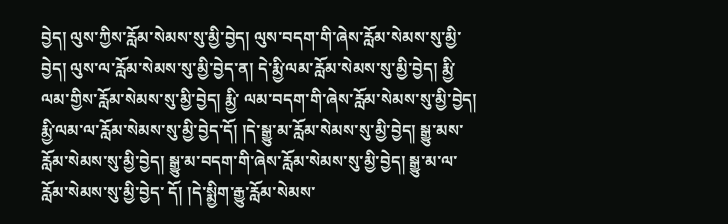བྱེད། ལུས་ཀྱིས་རློམ་སེམས་སུ་མྱི་བྱེད། ལུས་བདག་གི་ཞེས་རློམ་སེམས་སུ་མྱི་བྱེད། ལུས་ལ་རློམ་སེམས་སུ་མྱི་བྱེད་ན། དེ་རྨྱི་ལམ་རློམ་སེམས་སུ་མྱི་བྱེད། རྨྱི་ལམ་གྱིས་རློམ་སེམས་སུ་མྱི་བྱེད། རྨྱི་ ལམ་བདག་གི་ཞེས་རློམ་སེམས་སུ་མྱི་བྱེད། རྨྱི་ལམ་ལ་རློམ་སེམས་སུ་མྱི་བྱེད་དོ། །དེ་སྒྱུ་མ་རློམ་སེམས་སུ་མྱི་བྱེད། སྒྱུ་མས་རློམ་སེམས་སུ་མྱི་བྱེད། སྒྱུ་མ་བདག་གི་ཞེས་རློམ་སེམས་སུ་མྱི་བྱེད། སྒྱུ་མ་ལ་རློམ་སེམས་སུ་མྱི་བྱེད་ དོ། །དེ་སྨྱིག་རྒྱུ་རློམ་སེམས་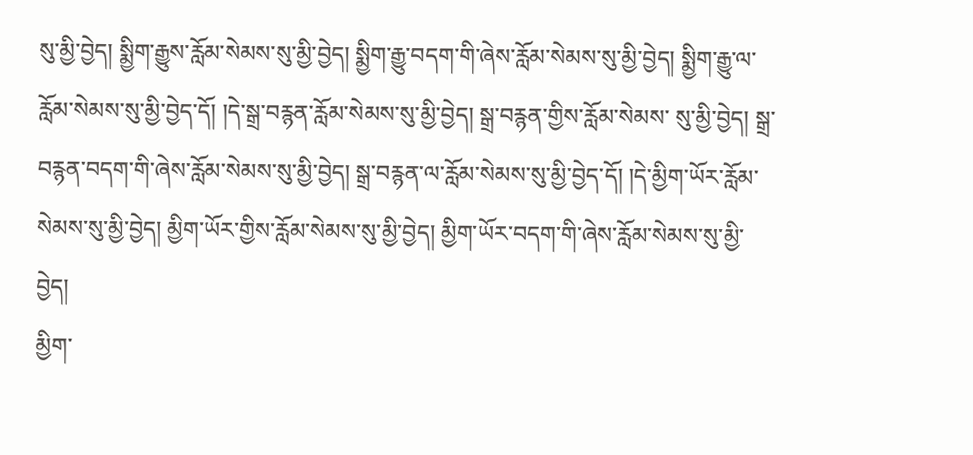སུ་མྱི་བྱེད། སྨྱིག་རྒྱུས་རློམ་སེམས་སུ་མྱི་བྱེད། སྨྱིག་རྒྱུ་བདག་གི་ཞེས་རློམ་སེམས་སུ་མྱི་བྱེད། སྨྱིག་རྒྱུ་ལ་རློམ་སེམས་སུ་མྱི་བྱེད་དོ། །དེ་སྒྲ་བརྙན་རློམ་སེམས་སུ་མྱི་བྱེད། སྒྲ་བརྙན་གྱིས་རློམ་སེམས་ སུ་མྱི་བྱེད། སྒྲ་བརྙན་བདག་གི་ཞེས་རློམ་སེམས་སུ་མྱི་བྱེད། སྒྲ་བརྙན་ལ་རློམ་སེམས་སུ་མྱི་བྱེད་དོ། །དེ་མྱིག་ཡོར་རློམ་སེམས་སུ་མྱི་བྱེད། མྱིག་ཡོར་གྱིས་རློམ་སེམས་སུ་མྱི་བྱེད། མྱིག་ཡོར་བདག་གི་ཞེས་རློམ་སེམས་སུ་མྱི་བྱེད།
མྱིག་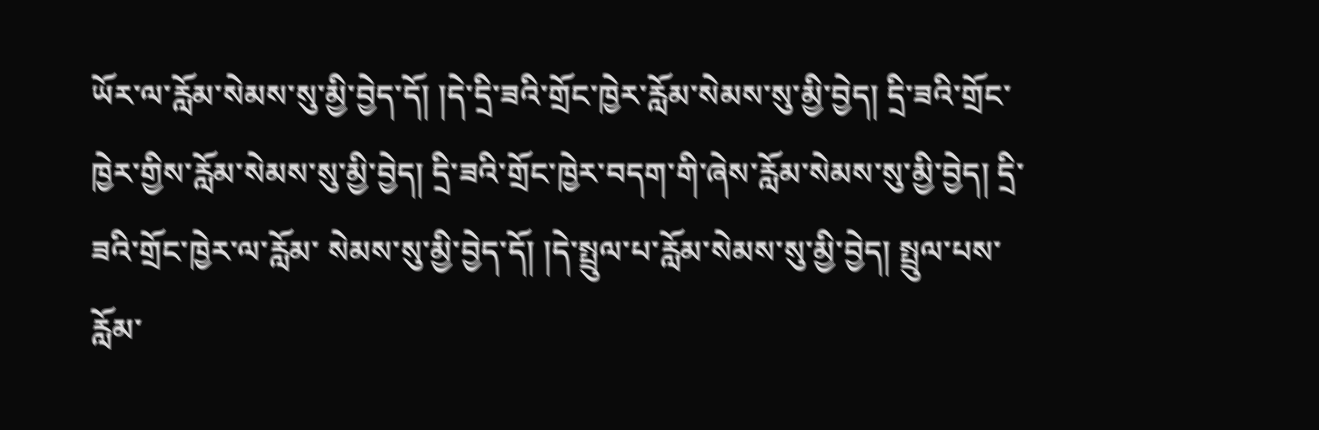ཡོར་ལ་རློམ་སེམས་སུ་མྱི་བྱེད་དོ། །དེ་དྲི་ཟའི་གྲོང་ཁྱེར་རློམ་སེམས་སུ་མྱི་བྱེད། དྲི་ཟའི་གྲོང་ཁྱེར་གྱིས་རློམ་སེམས་སུ་མྱི་བྱེད། དྲི་ཟའི་གྲོང་ཁྱེར་བདག་གི་ཞེས་རློམ་སེམས་སུ་མྱི་བྱེད། དྲི་ཟའི་གྲོང་ཁྱེར་ལ་རློམ་ སེམས་སུ་མྱི་བྱེད་དོ། །དེ་སྤྲུལ་པ་རློམ་སེམས་སུ་མྱི་བྱེད། སྤྲུལ་པས་རློམ་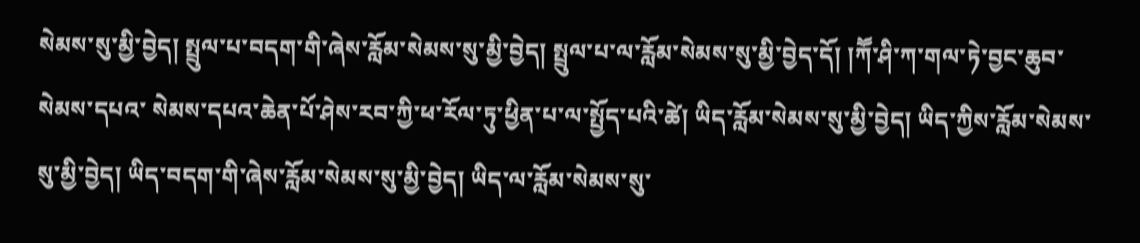སེམས་སུ་མྱི་བྱེད། སྤྲུལ་པ་བདག་གི་ཞེས་རློམ་སེམས་སུ་མྱི་བྱེད། སྤྲུལ་པ་ལ་རློམ་སེམས་སུ་མྱི་བྱེད་དོ། །ཀཽ་ཤི་ཀ་གལ་ཏེ་བྱང་ཆུབ་སེམས་དཔའ་ སེམས་དཔའ་ཆེན་པོ་ཤེས་རབ་ཀྱི་ཕ་རོལ་ཏུ་ཕྱིན་པ་ལ་སྤྱོད་པའི་ཚེ། ཡིད་རློམ་སེམས་སུ་མྱི་བྱེད། ཡིད་ཀྱིས་རློམ་སེམས་སུ་མྱི་བྱེད། ཡིད་བདག་གི་ཞེས་རློམ་སེམས་སུ་མྱི་བྱེད། ཡིད་ལ་རློམ་སེམས་སུ་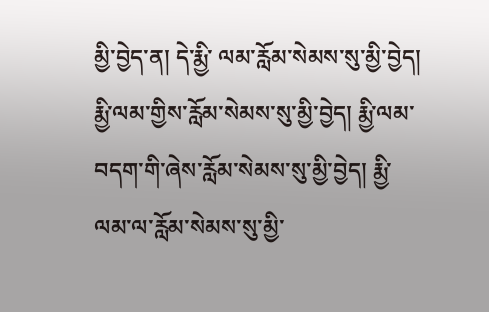མྱི་བྱེད་ན། དེ་རྨྱི་ ལམ་རློམ་སེམས་སུ་མྱི་བྱེད། རྨྱི་ལམ་གྱིས་རློམ་སེམས་སུ་མྱི་བྱེད། རྨྱི་ལམ་བདག་གི་ཞེས་རློམ་སེམས་སུ་མྱི་བྱེད། རྨྱི་ལམ་ལ་རློམ་སེམས་སུ་མྱི་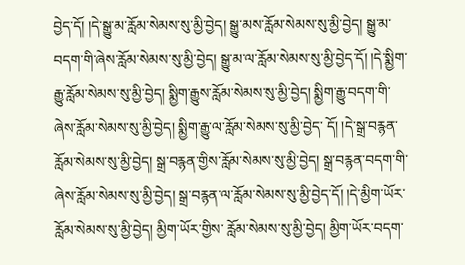བྱེད་དོ། །དེ་སྒྱུ་མ་རློམ་སེམས་སུ་མྱི་བྱེད། སྒྱུ་མས་རློམ་སེམས་སུ་མྱི་བྱེད། སྒྱུ་མ་ བདག་གི་ཞེས་རློམ་སེམས་སུ་མྱི་བྱེད། སྒྱུ་མ་ལ་རློམ་སེམས་སུ་མྱི་བྱེད་དོ། །དེ་སྨྱིག་རྒྱུ་རློམ་སེམས་སུ་མྱི་བྱེད། སྨྱིག་རྒྱུས་རློམ་སེམས་སུ་མྱི་བྱེད། སྨྱིག་རྒྱུ་བདག་གི་ཞེས་རློམ་སེམས་སུ་མྱི་བྱེད། སྨྱིག་རྒྱུ་ལ་རློམ་སེམས་སུ་མྱི་བྱེད་ དོ། །དེ་སྒྲ་བརྙན་རློམ་སེམས་སུ་མྱི་བྱེད། སྒྲ་བརྙན་གྱིས་རློམ་སེམས་སུ་མྱི་བྱེད། སྒྲ་བརྙན་བདག་གི་ཞེས་རློམ་སེམས་སུ་མྱི་བྱེད། སྒྲ་བརྙན་ལ་རློམ་སེམས་སུ་མྱི་བྱེད་དོ། །དེ་མྱིག་ཡོར་རློམ་སེམས་སུ་མྱི་བྱེད། མྱིག་ཡོར་གྱིས་ རློམ་སེམས་སུ་མྱི་བྱེད། མྱིག་ཡོར་བདག་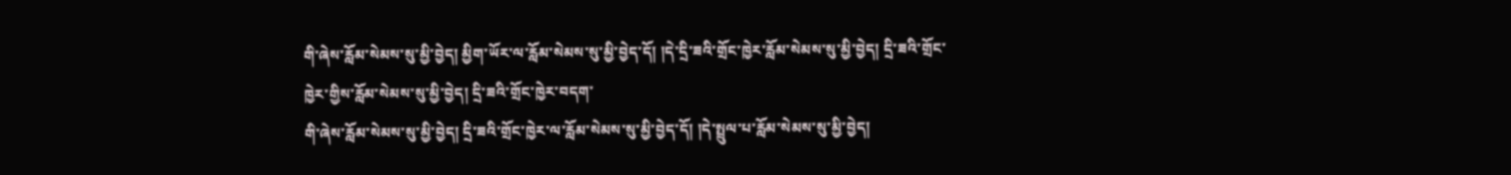གི་ཞེས་རློམ་སེམས་སུ་མྱི་བྱེད། མྱིག་ཡོར་ལ་རློམ་སེམས་སུ་མྱི་བྱེད་དོ། །དེ་དྲི་ཟའི་གྲོང་ཁྱེར་རློམ་སེམས་སུ་མྱི་བྱེད། དྲི་ཟའི་གྲོང་ཁྱེར་གྱིས་རློམ་སེམས་སུ་མྱི་བྱེད། དྲི་ཟའི་གྲོང་ཁྱེར་བདག་
གི་ཞེས་རློམ་སེམས་སུ་མྱི་བྱེད། དྲི་ཟའི་གྲོང་ཁྱེར་ལ་རློམ་སེམས་སུ་མྱི་བྱེད་དོ། །དེ་སྤྲུལ་པ་རློམ་སེམས་སུ་མྱི་བྱེད།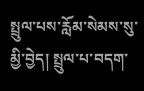སྤྲུལ་པས་རློམ་སེམས་སུ་མྱི་བྱེད། སྤྲུལ་པ་བདག་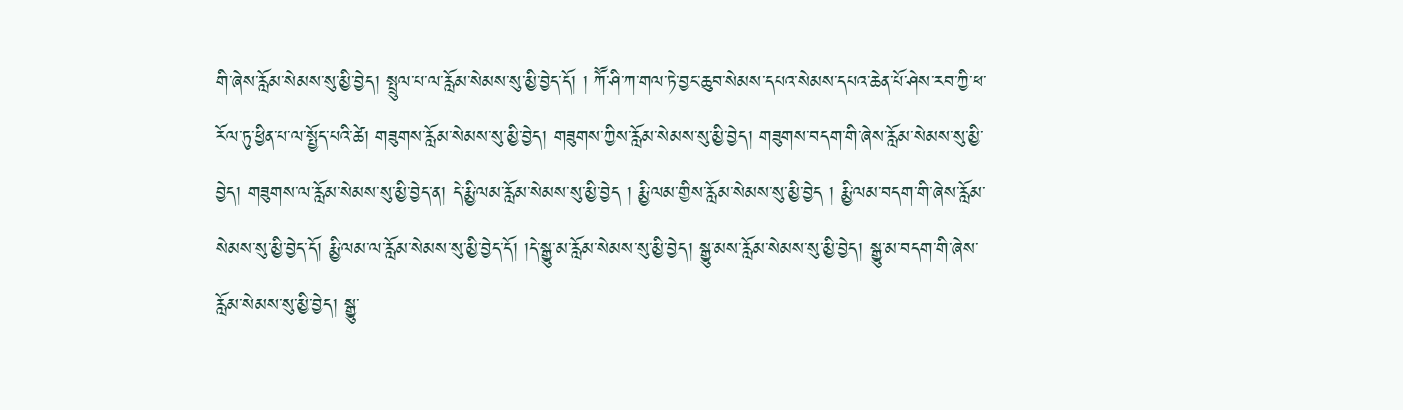གི་ཞེས་རློམ་སེམས་སུ་མྱི་བྱེད། སྤྲུལ་པ་ལ་རློམ་སེམས་སུ་མྱི་བྱེད་དོ། ། ཀཽ་ཤི་ཀ་གལ་ཏེ་བྱང་ཆུབ་སེམས་དཔའ་སེམས་དཔའ་ཆེན་པོ་ཤེས་རབ་ཀྱི་ཕ་རོལ་ཏུ་ཕྱིན་པ་ལ་སྤྱོད་པའི་ཚེ། གཟུགས་རློམ་སེམས་སུ་མྱི་བྱེད། གཟུགས་ཀྱིས་རློམ་སེམས་སུ་མྱི་བྱེད། གཟུགས་བདག་གི་ཞེས་རློམ་སེམས་སུ་མྱི་བྱེད། གཟུགས་ལ་རློམ་སེམས་སུ་མྱི་བྱེད་ན། དེ་རྨྱི་ལམ་རློམ་སེམས་སུ་མྱི་བྱེད ། རྨྱི་ལམ་གྱིས་རློམ་སེམས་སུ་མྱི་བྱེད ། རྨྱི་ལམ་བདག་གི་ཞེས་རློམ་སེམས་སུ་མྱི་བྱེད་དོ། རྨྱི་ལམ་ལ་རློམ་སེམས་སུ་མྱི་བྱེད་དོ། །དེ་སྒྱུ་མ་རློམ་སེམས་སུ་མྱི་བྱེད། སྒྱུ་མས་རློམ་སེམས་སུ་མྱི་བྱེད། སྒྱུ་མ་བདག་གི་ཞེས་རློམ་སེམས་སུ་མྱི་བྱེད། སྒྱུ་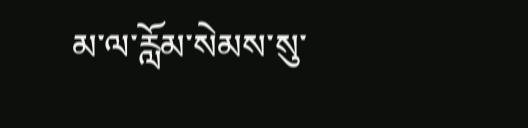མ་ལ་རློམ་སེམས་སུ་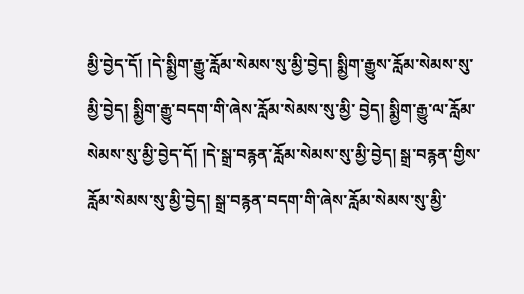མྱི་བྱེད་དོ། །དེ་སྨྱིག་རྒྱུ་རློམ་སེམས་སུ་མྱི་བྱེད། སྨྱིག་རྒྱུས་རློམ་སེམས་སུ་མྱི་བྱེད། སྨྱིག་རྒྱུ་བདག་གི་ཞེས་རློམ་སེམས་སུ་མྱི་ བྱེད། སྨྱིག་རྒྱུ་ལ་རློམ་སེམས་སུ་མྱི་བྱེད་དོ། །དེ་སྒྲ་བརྙན་རློམ་སེམས་སུ་མྱི་བྱེད། སྒྲ་བརྙན་གྱིས་རློམ་སེམས་སུ་མྱི་བྱེད། སྒྲ་བརྙན་བདག་གི་ཞེས་རློམ་སེམས་སུ་མྱི་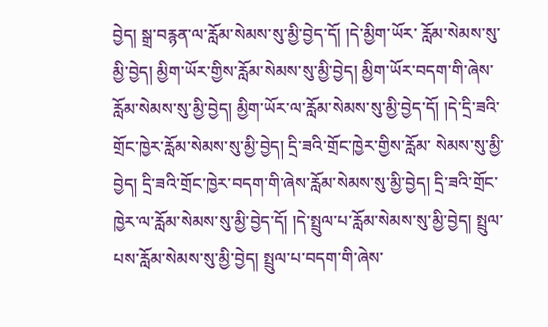བྱེད། སྒྲ་བརྙན་ལ་རློམ་སེམས་སུ་མྱི་བྱེད་དོ། །དེ་མྱིག་ཡོར་ རློམ་སེམས་སུ་མྱི་བྱེད། མྱིག་ཡོར་གྱིས་རློམ་སེམས་སུ་མྱི་བྱེད། མྱིག་ཡོར་བདག་གི་ཞེས་རློམ་སེམས་སུ་མྱི་བྱེད། མྱིག་ཡོར་ལ་རློམ་སེམས་སུ་མྱི་བྱེད་དོ། །དེ་དྲི་ཟའི་གྲོང་ཁྱེར་རློམ་སེམས་སུ་མྱི་བྱེད། དྲི་ཟའི་གྲོང་ཁྱེར་གྱིས་རློམ་ སེམས་སུ་མྱི་བྱེད། དྲི་ཟའི་གྲོང་ཁྱེར་བདག་གི་ཞེས་རློམ་སེམས་སུ་མྱི་བྱེད། དྲི་ཟའི་གྲོང་ཁྱེར་ལ་རློམ་སེམས་སུ་མྱི་བྱེད་དོ། །དེ་སྤྲུལ་པ་རློམ་སེམས་སུ་མྱི་བྱེད། སྤྲུལ་པས་རློམ་སེམས་སུ་མྱི་བྱེད། སྤྲུལ་པ་བདག་གི་ཞེས་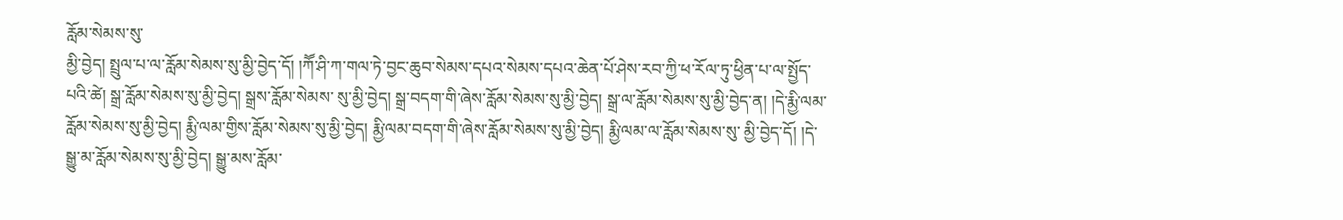རློམ་སེམས་སུ་
མྱི་བྱེད། སྤྲུལ་པ་ལ་རློམ་སེམས་སུ་མྱི་བྱེད་དོ། །ཀཽ་ཤི་ཀ་གལ་ཏེ་བྱང་ཆུབ་སེམས་དཔའ་སེམས་དཔའ་ཆེན་པོ་ཤེས་རབ་ཀྱི་ཕ་རོལ་ཏུ་ཕྱིན་པ་ལ་སྤྱོད་པའི་ཚེ། སྒྲ་རློམ་སེམས་སུ་མྱི་བྱེད། སྒྲས་རློམ་སེམས་ སུ་མྱི་བྱེད། སྒྲ་བདག་གི་ཞེས་རློམ་སེམས་སུ་མྱི་བྱེད། སྒྲ་ལ་རློམ་སེམས་སུ་མྱི་བྱེད་ན། །དེ་རྨྱི་ལམ་རློམ་སེམས་སུ་མྱི་བྱེད། རྨྱི་ལམ་གྱིས་རློམ་སེམས་སུ་མྱི་བྱེད། རྨྱི་ལམ་བདག་གི་ཞེས་རློམ་སེམས་སུ་མྱི་བྱེད། རྨྱི་ལམ་ལ་རློམ་སེམས་སུ་ མྱི་བྱེད་དོ། །དེ་སྒྱུ་མ་རློམ་སེམས་སུ་མྱི་བྱེད། སྒྱུ་མས་རློམ་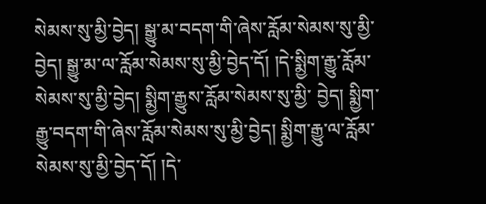སེམས་སུ་མྱི་བྱེད། སྒྱུ་མ་བདག་གི་ཞེས་རློམ་སེམས་སུ་མྱི་བྱེད། སྒྱུ་མ་ལ་རློམ་སེམས་སུ་མྱི་བྱེད་དོ། །དེ་སྨྱིག་རྒྱུ་རློམ་སེམས་སུ་མྱི་བྱེད། སྨྱིག་རྒྱུས་རློམ་སེམས་སུ་མྱི་ བྱེད། སྨྱིག་རྒྱུ་བདག་གི་ཞེས་རློམ་སེམས་སུ་མྱི་བྱེད། སྨྱིག་རྒྱུ་ལ་རློམ་སེམས་སུ་མྱི་བྱེད་དོ། །དེ་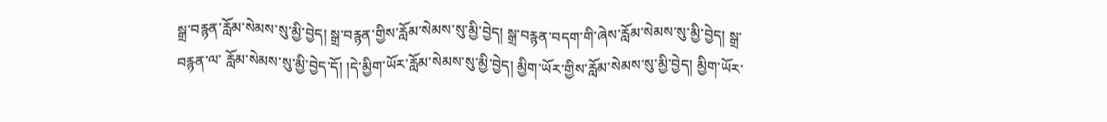སྒྲ་བརྙན་རློམ་སེམས་སུ་མྱི་བྱེད། སྒྲ་བརྙན་གྱིས་རློམ་སེམས་སུ་མྱི་བྱེད། སྒྲ་བརྙན་བདག་གི་ཞེས་རློམ་སེམས་སུ་མྱི་བྱེད། སྒྲ་བརྙན་ལ་ རློམ་སེམས་སུ་མྱི་བྱེད་དོ། །དེ་མྱིག་ཡོར་རློམ་སེམས་སུ་མྱི་བྱེད། མྱིག་ཡོར་གྱིས་རློམ་སེམས་སུ་མྱི་བྱེད། མྱིག་ཡོར་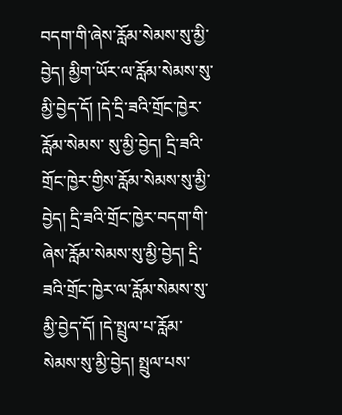བདག་གི་ཞེས་རློམ་སེམས་སུ་མྱི་བྱེད། མྱིག་ཡོར་ལ་རློམ་སེམས་སུ་མྱི་བྱེད་དོ། །དེ་དྲི་ཟའི་གྲོང་ཁྱེར་རློམ་སེམས་ སུ་མྱི་བྱེད། དྲི་ཟའི་གྲོང་ཁྱེར་གྱིས་རློམ་སེམས་སུ་མྱི་བྱེད། དྲི་ཟའི་གྲོང་ཁྱེར་བདག་གི་ཞེས་རློམ་སེམས་སུ་མྱི་བྱེད། དྲི་ཟའི་གྲོང་ཁྱེར་ལ་རློམ་སེམས་སུ་མྱི་བྱེད་དོ། །དེ་སྤྲུལ་པ་རློམ་སེམས་སུ་མྱི་བྱེད། སྤྲུལ་པས་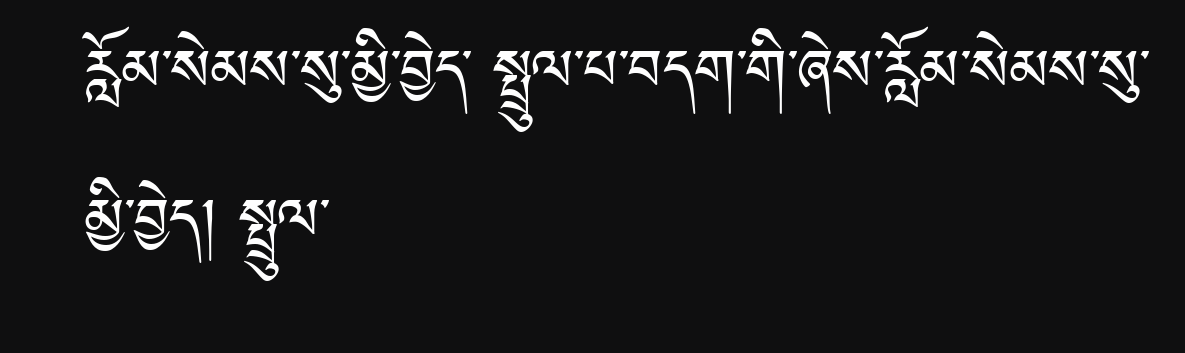རློམ་སེམས་སུ་མྱི་བྱེད་ སྤྲུལ་པ་བདག་གི་ཞེས་རློམ་སེམས་སུ་མྱི་བྱེད། སྤྲུལ་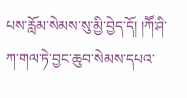པས་རློམ་སེམས་སུ་མྱི་བྱེད་དོ། །ཀཽ་ཤི་ཀ་གལ་ཏེ་བྱང་ཆུབ་སེམས་དཔའ་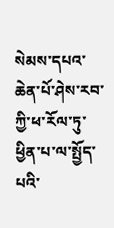སེམས་དཔའ་ཆེན་པོ་ཤེས་རབ་ཀྱི་ཕ་རོལ་ཏུ་ཕྱིན་པ་ལ་སྤྱོད་པའི་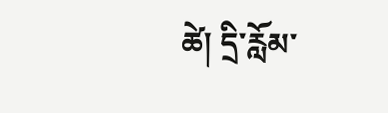ཚེ། དྲི་རློམ་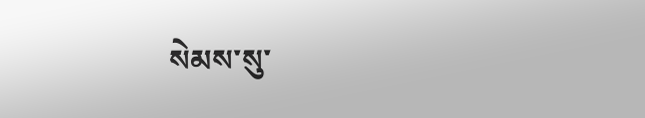སེམས་སུ་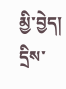མྱི་བྱེད། དྲིས་